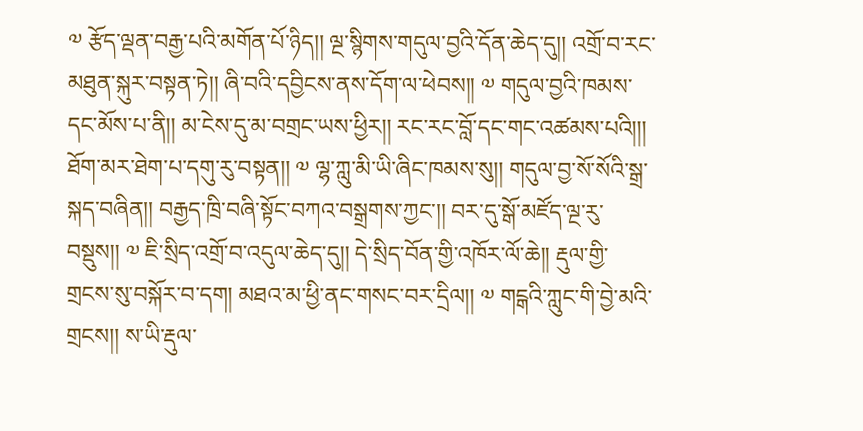༧ རྩོད་ལྡན་བརྒྱ་པའི་མགོན་པོ་ཉིད།། ལྔ་སྙིགས་གདུལ་བྱའི་དོན་ཆེད་དུ།། འགྲོ་བ་རང་མཐུན་སྐུར་བསྟན་ཏེ།། ཞི་བའི་དབྱིངས་ནས་དོག་ལ་ཕེབས།། ༧ གདུལ་བྱའི་ཁམས་དང་མོས་པ་ནི།། མ་ངེས་དུ་མ་བགྲང་ཡས་ཕྱིར།། རང་རང་བློ་དང་གང་འཚམས་པའི།།། ཐོག་མར་ཐེག་པ་དགུ་རུ་བསྟན།། ༧ ལྷ་ཀླུ་མི་ཡི་ཞིང་ཁམས་སུ།། གདུལ་བྱ་སོ་སོའི་སྒྲ་སྐད་བཞིན།། བརྒྱད་ཁྲི་བཞི་སྟོང་བཀའ་བསྒྲགས་ཀྱང་།། བར་དུ་སྒོ་མཛོད་ལྔ་རུ་བསྡུས།། ༧ ཇི་སྲིད་འགྲོ་བ་འདུལ་ཆེད་དུ།། དེ་སྲིད་བོན་གྱི་འཁོར་ལོ་ཆེ།། རྡུལ་གྱི་གྲངས་སུ་བསྐོར་བ་དག། མཐའ་མ་ཕྱི་ནང་གསང་བར་དྲིལ།། ༧ གངྒའི་ཀླུང་གི་བྱེ་མའི་གྲངས།། ས་ཡི་རྡུལ་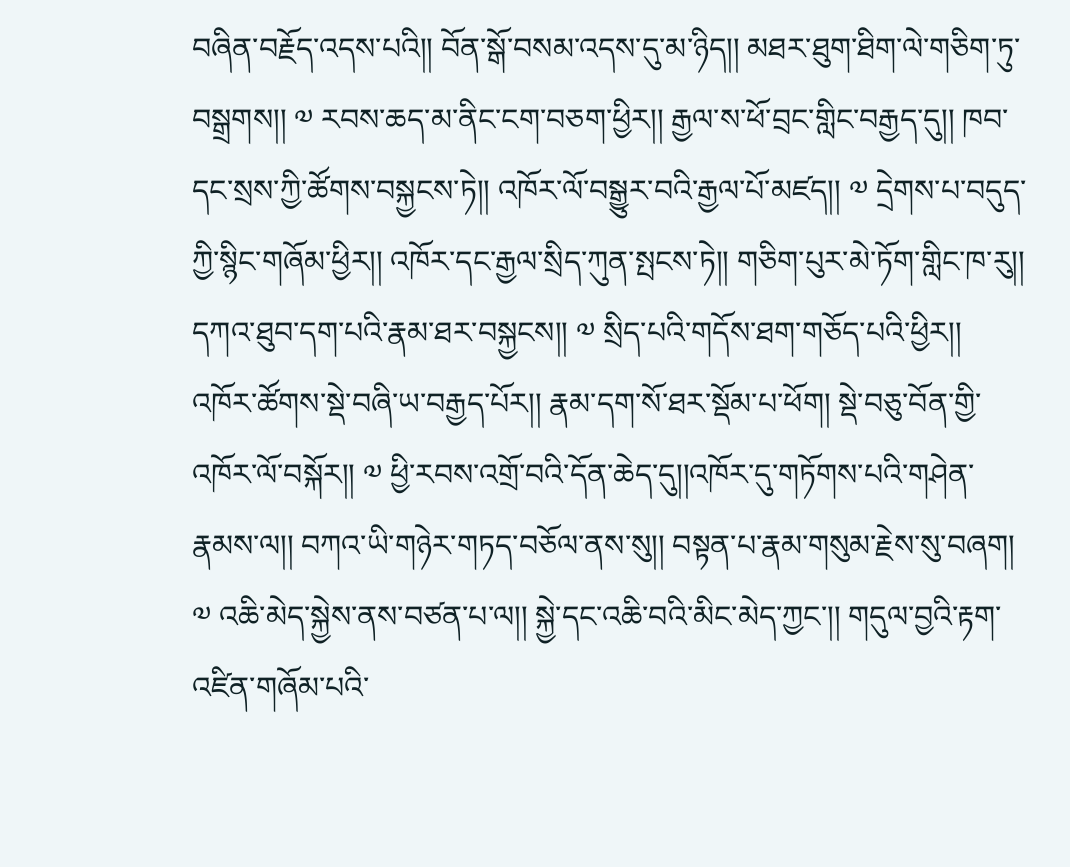བཞིན་བརྗོད་འདས་པའི།། བོན་སྒོ་བསམ་འདས་དུ་མ་ཉིད།། མཐར་ཐུག་ཐིག་ལེ་གཅིག་ཏུ་བསྒྲགས།། ༧ རབས་ཆད་མ་ནིང་ངག་བཅག་ཕྱིར།། རྒྱལ་ས་ཕོ་བྲང་གླིང་བརྒྱད་དུ།། ཁབ་དང་སྲས་ཀྱི་ཚོགས་བསྐྱངས་ཏེ།། འཁོར་ལོ་བསྒྱུར་བའི་རྒྱལ་པོ་མཛད།། ༧ དྲེགས་པ་བདུད་ཀྱི་སྙིང་གཞོམ་ཕྱིར།། འཁོར་དང་རྒྱལ་སྲིད་ཀུན་སྤངས་ཏེ།། གཅིག་པུར་མེ་ཏོག་གླིང་ཁ་རུ།། དཀའ་ཐུབ་དག་པའི་རྣམ་ཐར་བསྐྱངས།། ༧ སྲིད་པའི་གདོས་ཐག་གཅོད་པའི་ཕྱིར།། འཁོར་ཚོགས་སྡེ་བཞི་ཡ་བརྒྱད་པོར།། རྣམ་དག་སོ་ཐར་སྡོམ་པ་ཕོག། སྡེ་བཅུ་བོན་གྱི་འཁོར་ལོ་བསྐོར།། ༧ ཕྱི་རབས་འགྲོ་བའི་དོན་ཆེད་དུ།།འཁོར་དུ་གཏོགས་པའི་གཤེན་རྣམས་ལ།། བཀའ་ཡི་གཉེར་གཏད་བཅོལ་ནས་སུ།། བསྟན་པ་རྣམ་གསུམ་རྗེས་སུ་བཞག། ༧ འཆི་མེད་སྐྱེས་ནས་བཙན་པ་ལ།། སྐྱེ་དང་འཆི་བའི་མིང་མེད་ཀྱང་།། གདུལ་བྱའི་རྟག་འཛིན་གཞོམ་པའི་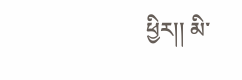ཕྱིར།། མི་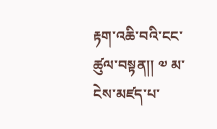རྟག་འཆི་བའི་ངང་ཚུལ་བསྟན།། ༧ མ་ངེས་མཛད་པ་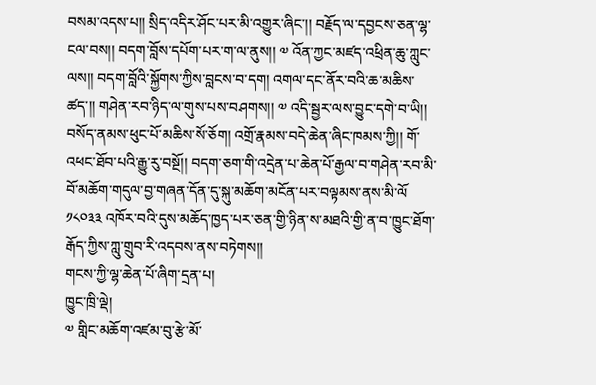བསམ་འདས་པ།། སྲིད་འདིར་ཤོང་པར་མི་འགྱུར་ཞིང་།། བརྗོད་ལ་དབྱངས་ཅན་ལྷ་ངལ་བས།། བདག་བློས་དཔོག་པར་ག་ལ་ནུས།། ༧ འོན་ཀྱང་མཛད་འཕྲིན་ཆུ་ཀླུང་ལས།། བདག་བློའི་སྐྱོགས་ཀྱིས་བླངས་བ་དག། འགལ་དང་ནོར་བའི་ཆ་མཆིས་ཚད་།། གཤེན་རབ་ཉིད་ལ་གུས་པས་བཤགས།། ༧ འདི་སྦྱར་ལས་བྱུང་དགེ་བ་ཡི།། བསོད་ནམས་ཕུང་པོ་མཆིས་སོ་ཅོག། འགྲོ་རྣམས་བདེ་ཆེན་ཞིང་ཁམས་ཀྱི།། གོ་འཕང་ཐོབ་པའི་རྒྱུ་རུ་བསྔོ།། བདག་ཅག་གི་འདྲེན་པ་ཆེན་པོ་རྒྱལ་བ་གཤེན་རབ་མི་བོ་མཆོག་གདུལ་བྱ་གཞན་དོན་དུ་སྐུ་མཆོག་མངོན་པར་བལྟམས་ནས་མི་ལོ ༡༨༠༣༣ འཁོར་བའི་དུས་མཆོད་ཁྱད་པར་ཅན་གྱི་ཉིན་ས་མཐའི་གྱི་ན་བ་ཁྱུང་ཐོག་རྒོད་ཀྱིས་ཀླུ་གྲུབ་རི་འདབས་ནས་བཏེགས།།
གངས་ཀྱི་ལྷ་ཆེན་པོ་ཞིག་དྲན་པ།
ཁྱུང་ཁྲི་ལྡེ།
༧ གླིང་མཆོག་འཛམ་བུ་རྩེ་མོ་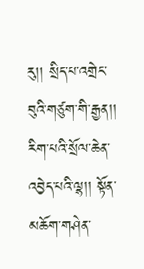རུ།། སྲིད་པ་འགྲེང་བུའི་གཙུག་གི་རྒྱན།། རིག་པའི་སྲོལ་ཆེན་འབྱེད་པའི་ལྷ།། སྟོན་མཆོག་གཤེན་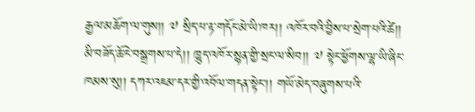རྒྱལ་མཆོག་ལ་གུས།། ༧ སྲིད་པ་རྟ་གདོང་མེ་ཡི་ཁར།། འཁོར་བའི་བྱིས་པ་སྲེག་པའི་ཚེ།། མི་བཟོད་ཆོ་ངེ་བསྒྲགས་པ་དེ།། ཁྱུད་འཁོར་སྙན་གྱི་སྲང་ལ་སིབ།། ༧ སྟེང་ཕྱོགས་ལྷ་ཡི་ཞིང་ཁམས་སུ།། དཀར་འཇམ་དར་གྱི་འབོལ་གདན་སྟེང་།། གཡོ་མེད་བཞུགས་པའི་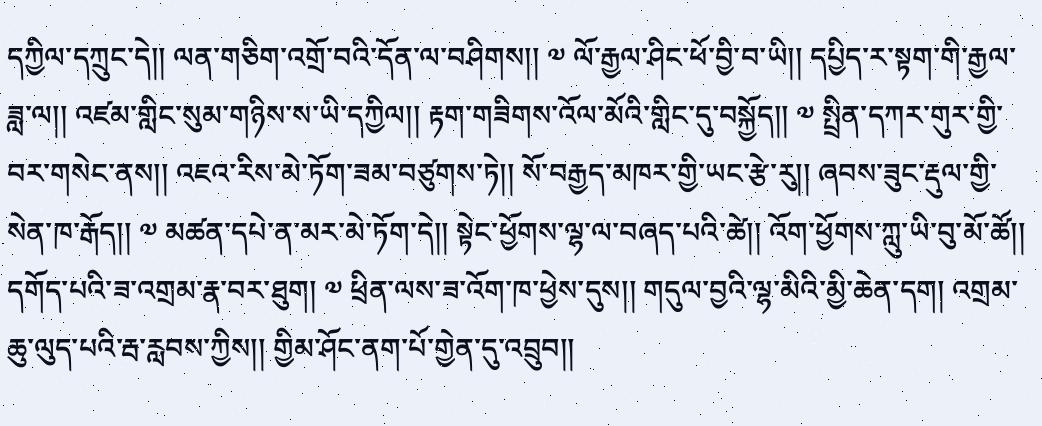དཀྱིལ་དཀྲུང་དེ།། ལན་གཅིག་འགྲོ་བའི་དོན་ལ་བཤིགས།། ༧ ལོ་རྒྱལ་ཤིང་ཕོ་བྱི་བ་ཡི།། དཔྱིད་ར་སྟག་གི་རྒྱལ་ཟླ་ལ།། འཛམ་གླིང་སུམ་གཉིས་ས་ཡི་དཀྱིལ།། རྟག་གཟིགས་འོལ་མོའི་གླིང་དུ་བསྐྱོད།། ༧ སྤྲིན་དཀར་གུར་གྱི་བར་གསེང་ནས།། འཇའ་རིས་མེ་ཏོག་ཟམ་བཙུགས་ཏེ།། སོ་བརྒྱད་མཁར་གྱི་ཡང་རྩེ་རུ།། ཞབས་ཟུང་རྡུལ་གྱི་སེན་ཁ་རྒོད།། ༧ མཚན་དཔེ་ན་མར་མེ་ཏོག་དེ།། སྟེང་ཕྱོགས་ལྷ་ལ་བཞད་པའི་ཚེ།། འོག་ཕྱོགས་ཀླུ་ཡི་བུ་མོ་ཚོ།། དགོད་པའི་ཟ་འགྲམ་རྣ་བར་ཐུག། ༧ ཕྲིན་ལས་ཟ་འོག་ཁ་ཕྱེས་དུས།། གདུལ་བྱའི་ལྷ་མིའི་མྱི་ཆེན་དག། འགྲམ་ཆུ་ལུད་པའི་རྦ་རླབས་ཀྱིས།། གྱིམ་ཤོང་ནག་པོ་གྱེན་དུ་འབྲུབ།།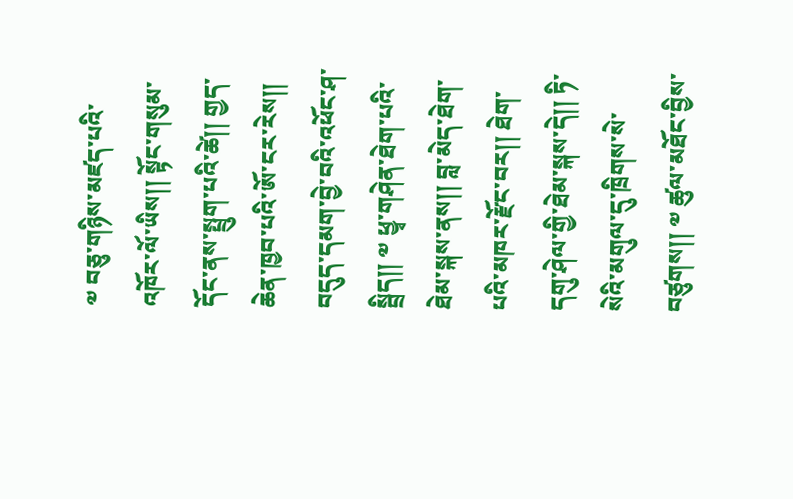༧ བཅུ་གཉིས་མཛད་པའི་འཁོར་ལོ་ཡིས།། སྟོང་གསུམ་དོང་ནས་སྤྲུག་པའི་ཚེ།། གྱད་ཆེན་ཁྱབ་པའི་ཨོ་ངར་རེས།། བདུད་དམག་བྱེ་བའི་འཕོང་ཤ་སྦྲིད།། ༧ ཕྱྭ་གཤེན་ཐེག་པའི་ཐེམ་སྐས་ནས།། བླ་མེད་ཐེག་པའི་མཁར་རྫོང་བར།། ཐེག་དགུ་ཤེལ་གྱི་ཐེམ་སྐས་དེ།། ཏི་སེའི་མགུལ་དུ་ཁྲིགས་སེ་བཙུགས།། ༧ ཚུལ་མཐོང་བྱིས་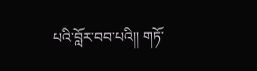པའི་བློར་བབ་པའི།། གཏོ་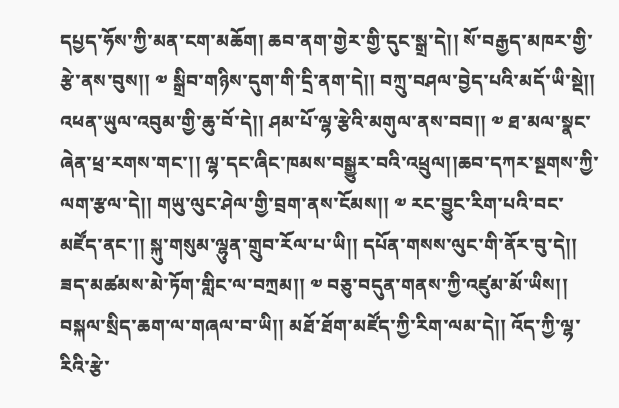དཔྱད་ཧོས་ཀྱི་མན་ངག་མཆོག། ཆབ་ནག་གྱེར་གྱི་དུང་སྒྲ་དེ།། སོ་བརྒྱད་མཁར་གྱི་རྩེ་ནས་བུས།། ༧ སྒྲིབ་གཉིས་དུག་གི་དྲི་ནག་དེ།། བཀྲུ་བཤལ་བྱེད་པའི་མདོ་ཡི་སྡེ།། འཕན་ཡུལ་འབུམ་གྱི་ཆུ་བོ་དེ།། ཤམ་པོ་ལྷ་རྩེའི་མགུལ་ནས་བབ།། ༧ ཐ་མལ་སྣང་ཞེན་ཕྲ་རགས་གང་།། ལྷ་དང་ཞིང་ཁམས་བསྒྱུར་བའི་འཕྲུལ།།ཆབ་དཀར་སྔགས་ཀྱི་ལག་རྩལ་དེ།། གཡུ་ལུང་ཤེལ་གྱི་བྲག་ནས་ངོམས།། ༧ རང་བྱུང་རིག་པའི་བང་མཛོད་ནང་།། སྐུ་གསུམ་ལྷུན་གྲུབ་རོལ་པ་ཡི།། དཔོན་གསས་ལུང་གི་ནོར་བུ་དེ།། ཟད་མཚམས་མེ་ཏོག་གླིང་ལ་བཀྲམ།། ༧ བཅུ་བདུན་གནས་ཀྱི་འཛུམ་མོ་ཡིས།། བསྐལ་སྲིད་ཆག་ལ་གཞལ་བ་ཡི།། མཐོ་ཐོག་མཛོད་ཀྱི་རིག་ལམ་དེ།། འོད་ཀྱི་ལྷ་རིའི་རྩེ་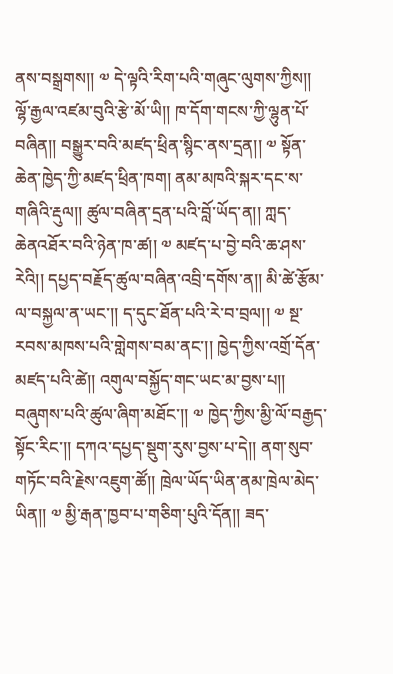ནས་བསྒྲགས།། ༧ དེ་ལྟའི་རིག་པའི་གཞུང་ལུགས་ཀྱིས།། ལྷོ་རྒྱལ་འཛམ་བུའི་རྩེ་མོ་ཡི།། ཁ་དོག་གངས་ཀྱི་ལྷུན་པོ་བཞིན།། བསྒྱུར་བའི་མཛད་ཕྲིན་སྙིང་ནས་དྲན།། ༧ སྟོན་ཆེན་ཁྱེད་ཀྱི་མཛད་ཕྲིན་ཁག། ནམ་མཁའི་སྐར་དང་ས་གཞིའི་རྡུལ།། ཚུལ་བཞིན་དྲན་པའི་བློ་ཡོད་ན།། ཀླད་ཆེནའཐོར་བའི་ཉེན་ཁ་ཚ།། ༧ མཛད་པ་བྱེ་བའི་ཆ་ཤས་རེའི།། དཔྱད་བརྗོད་ཚུལ་བཞིན་འབྲི་དགོས་ན།། མི་ཚེ་རྩོམ་ལ་བསྐྱལ་ན་ཡང་།། ད་དུང་ཐོན་པའི་རེ་བ་བྲལ།། ༧ སྔ་རབས་མཁས་པའི་གླེགས་བམ་ནང་།། ཁྱེད་ཀྱིས་འགྲོ་དོན་མཛད་པའི་ཚེ།། འགུལ་བསྐྱོད་གང་ཡང་མ་བྱས་པ།། བཞུགས་པའི་ཚུལ་ཞིག་མཐོང་།། ༧ ཁྱེད་ཀྱིས་མྱི་ལོ་བརྒྱད་སྟོང་རིང་།། དཀའ་དཔྱད་སྡུག་རུས་བྱས་པ་དེ།། ནག་སུབ་གཏོང་བའི་རྗེས་འཇུག་ཚོ།། ཁྲེལ་ཡོད་ཡིན་ནམ་ཁྲེལ་མེད་ཡིན།། ༧ མྱི་རྒན་ཁྱབ་པ་གཅིག་པུའི་དོན།། ཟད་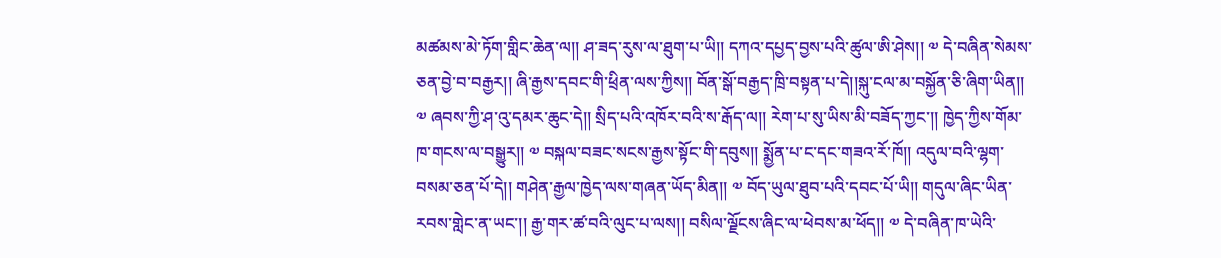མཚམས་མེ་ཏོག་གླིང་ཆེན་ལ།། ཤ་ཟད་རུས་ལ་ཐུག་པ་ཡི།། དཀའ་དཔྱད་བྱས་པའི་ཚུལ་ཨི་ཤེས།། ༧ དེ་བཞིན་སེམས་ཅན་བྱེ་བ་བརྒྱར།། ཞི་རྒྱས་དབང་གི་ཕྲིན་ལས་ཀྱིས།། བོན་སྒོ་བརྒྱད་ཁྲི་བསྟན་པ་དེ།།སྐུ་ངལ་མ་བསྐྱོན་ཅི་ཞིག་ཡིན།། ༧ ཞབས་ཀྱི་ཤ་འུ་དམར་ཆུང་དེ།། སྲིད་པའི་འཁོར་བའི་ས་རྒོད་ལ།། རེག་པ་སུ་ཡིས་མི་བཟོད་ཀྱང་།། ཁྱེད་ཀྱིས་གོམ་ཁ་གངས་ལ་བསྒྱུར།། ༧ བསྐལ་བཟང་སངས་རྒྱས་སྟོང་གི་དབུས།། སྨྱོན་པ་ང་དང་གཟའ་རོ་ཁོ།། འདུལ་བའི་ལྷག་བསམ་ཅན་པོ་དེ།། གཤེན་རྒྱལ་ཁྱེད་ལས་གཞན་ཡོད་མིན།། ༧ བོད་ཡུལ་ཐུབ་པའི་དབང་པོ་ཡི།། གདུལ་ཞིང་ཡིན་རབས་གླེང་ན་ཡང་།། རྒྱ་གར་ཚ་བའི་ལུང་པ་ལས།། བསིལ་ལྗོངས་ཞིང་ལ་ཕེབས་མ་ཕོད།། ༧ དེ་བཞིན་ཁ་ཡེའི་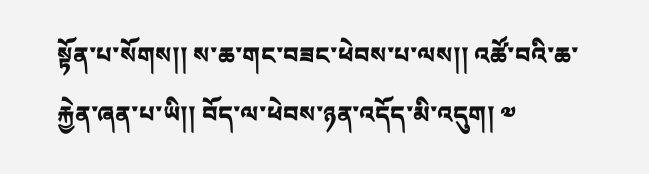སྟོན་པ་སོགས།། ས་ཆ་གང་བཟང་ཕེབས་པ་ལས།། འཚོ་བའི་ཆ་རྐྱེན་ཞན་པ་ཡི།། བོད་ལ་ཕེབས་ཉན་འདོད་མི་འདུག། ༧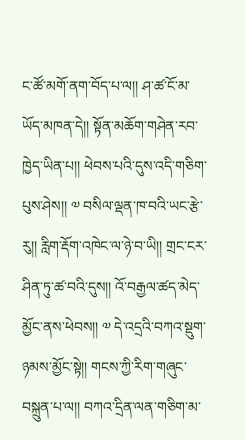ང་ཚོ་མགོ་ནག་བོད་པ་ལ།། ཤ་ཚ་ངོ་མ་ཡོད་མཁན་དེ།། སྟོན་མཆོག་གཤེན་རབ་ཁྱེད་ཡིན་པ།། ཕེབས་པའི་དུས་འདི་གཅིག་པུས་ཤེས།། ༧ བསིལ་ལྡན་ཁ་བའི་ཡང་རྩེ་རུ།། རླིག་རྡོག་འཁེང་ལ་ཉེ་བ་ཡི།། གྲང་ངར་ཤིན་ཏུ་ཚ་བའི་དུས།། འོ་བརྒྱལ་ཚད་མེད་མྱོང་ནས་ཕེབས།། ༧ དེ་འདྲའི་བཀའ་སྡུག་ཉམས་མྱོང་སྟེ།། གངས་ཀྱི་རིག་གཞུང་བསྐྲུན་པ་ལ།། བཀའ་དྲིན་ལན་གཅིག་མ་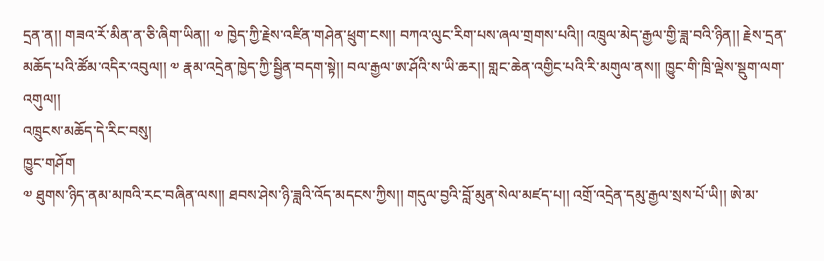དྲན་ན།། གཟའ་རོ་མིན་ན་ཅི་ཞིག་ཡིན།། ༧ ཁྱེད་ཀྱི་རྗེས་འཛིན་གཤེན་ཕྲུག་ངས།། བཀའ་ལུང་རིག་པས་ཞལ་གྲགས་པའི།། འཁྲུལ་མེད་རྒྱལ་གྱི་ཟླ་བའི་ཉིན།། རྗེས་དྲན་མཆོད་པའི་ཚོམ་འདིར་འབུལ།། ༧ རྣམ་འདྲེན་ཁྱེད་ཀྱི་སྦྱིན་བདག་སྟེ།། བལ་རྒྱལ་ཨ་ཤོའི་ས་ཡི་ཆར།། གླང་ཆེན་འགྱིང་པའི་རི་མགུལ་ནས།། ཁྱུང་གི་ཁྲི་ལྡེས་སྡུག་ལག་འགུལ།།
འཁྲུངས་མཆོད་དེ་རིང་བསུ།
ཁྱུང་གཤོག
༧ ཐུགས་ཉིད་ནམ་མཁའི་རང་བཞིན་ལས།། ཐབས་ཤེས་ཉི་ཟླའི་འོད་མདངས་ཀྱིས།། གདུལ་བྱའི་བློ་མུན་སེལ་མཛད་པ།། འགྲོ་འདྲེན་དམུ་རྒྱལ་སྲས་པོ་ཡི།། ཨེ་མ་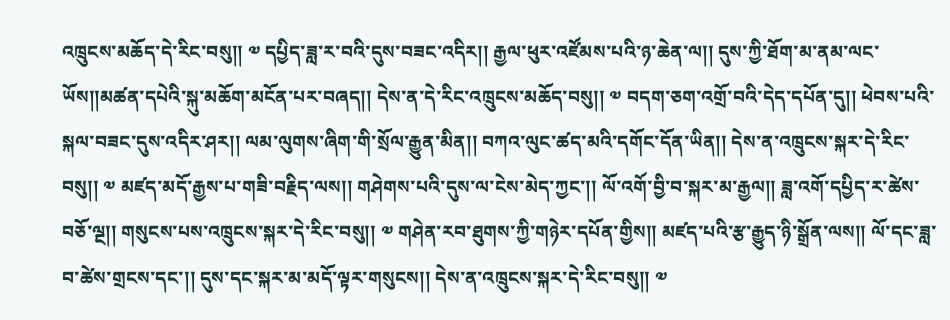འཁྲུངས་མཆོད་དེ་རིང་བསུ།། ༧ དཔྱིད་ཟླ་ར་བའི་དུས་བཟང་འདིར།། རྒྱལ་ཕུར་འཛོམས་པའི་ཉ་ཆེན་ལ།། དུས་ཀྱི་ཐོག་མ་ནམ་ལང་ཡོས།།མཚན་དཔེའི་སྐུ་མཆོག་མངོན་པར་བཞད།། དེས་ན་དེ་རིང་འཁྲུངས་མཆོད་བསུ།། ༧ བདག་ཅག་འགྲོ་བའི་དེད་དཔོན་དུ།། ཕེབས་པའི་སྐལ་བཟང་དུས་འདིར་ཤར།། ལམ་ལུགས་ཞིག་གི་སྲོལ་རྒྱུན་མིན།། བཀའ་ལུང་ཚད་མའི་དགོང་དོན་ཡིན།། དེས་ན་འཁྲུངས་སྐར་དེ་རིང་བསུ།། ༧ མཛད་མདོ་རྒྱས་པ་གཟི་བརྗིད་ལས།། གཤེགས་པའི་དུས་ལ་ངེས་མེད་ཀྱང་།། ལོ་འགོ་བྱི་བ་སྐར་མ་རྒྱལ།། ཟླ་འགོ་དཔྱིད་ར་ཚེས་བཅོ་ལྔ།། གསུངས་པས་འཁྲུངས་སྐར་དེ་རིང་བསུ།། ༧ གཤེན་རབ་ཐུགས་ཀྱི་གཉེར་དཔོན་གྱིས།། མཛད་པའི་རྩ་རྒྱུད་ཉི་སྒྲོན་ལས།། ལོ་དང་ཟླ་བ་ཚེས་གྲངས་དང་།། དུས་དང་སྐར་མ་མདོ་ལྟར་གསུངས།། དེས་ན་འཁྲུངས་སྐར་དེ་རིང་བསུ།། ༧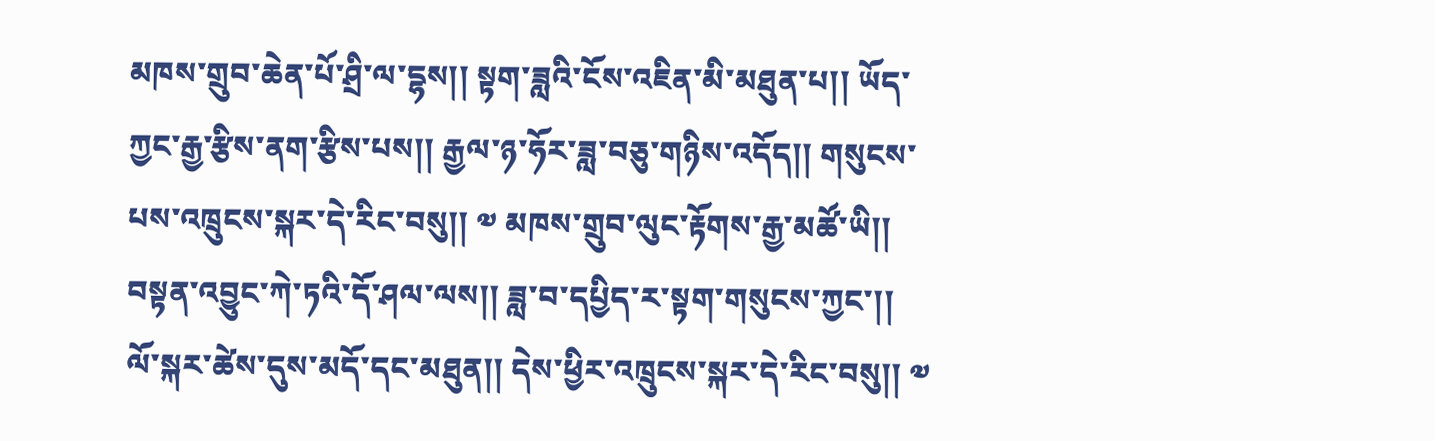མཁས་གྲུབ་ཆེན་པོ་ཤྲི་ལ་དྷས།། སྟག་ཟླའི་ངོས་འཇིན་མི་མཐུན་པ།། ཡོད་ཀྱང་རྒྱ་རྩིས་ནག་རྩིས་པས།། རྒྱལ་ཉ་ཧོར་ཟླ་བཅུ་གཉིས་འདོད།། གསུངས་པས་འཁྲུངས་སྐར་དེ་རིང་བསུ།། ༧ མཁས་གྲུབ་ལུང་རྟོགས་རྒྱ་མཚོ་ཡི།། བསྟན་འབྱུང་ཀེ་ཏའི་དོ་ཤལ་ལས།། ཟླ་བ་དཔྱིད་ར་སྟག་གསུངས་ཀྱང་།། ལོ་སྐར་ཚེས་དུས་མདོ་དང་མཐུན།། དེས་ཕྱིར་འཁྲུངས་སྐར་དེ་རིང་བསུ།། ༧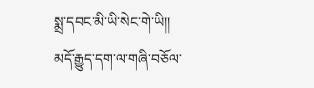སྨྲ་དབང་མི་ཡི་སེང་གེ་ཡི།། མདོ་རྒྱུད་དག་ལ་གཞི་བཅོལ་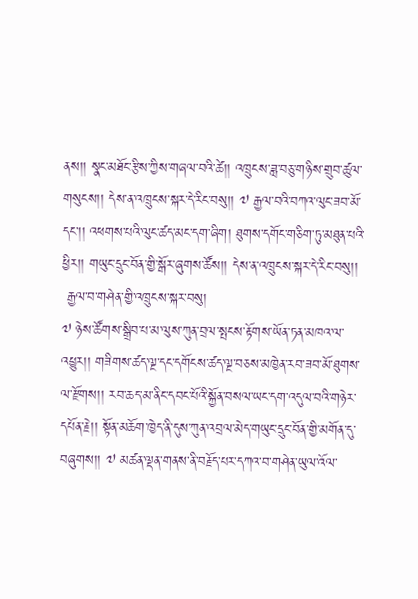ནས།། སྣང་མཐོང་རྩིས་ཀྱིས་གཞལ་བའི་ཚེ།། འཁྲུངས་ཟླ་བཅུ་གཉིས་གྲུབ་ཚུལ་གསུངས།། དེས་ན་འཁྲུངས་སྐར་དེ་རིང་བསུ།། ༧ རྒྱལ་བའི་བཀའ་ལུང་ཟབ་མོ་དང་།། འཕགས་པའི་ལུང་ཚད་མང་དག་ཞིག། ཐུགས་དགོང་གཅིག་ཏུ་མཐུན་པའི་ཕྱིར།། གཡུང་དྲུང་བོན་གྱི་སྒོར་ཞུགས་ཚོས།། དེས་ན་འཁྲུངས་སྐར་དེ་རིང་བསུ།།
 རྒྱལ་བ་གཤེན་གྱི་འཁྲུངས་སྐར་བསུ།
༧ ཉེས་ཚོགས་སྒྲིབ་པ་མ་ལུས་ཀུན་བྲལ་སྤངས་རྟོགས་ཡོན་ཏན་མཁའ་ལ་འཕྱུར།། གཟིགས་ཚད་ལྔ་དང་དགོངས་ཚད་ལྔ་བཅས་མཁྱེན་རབ་ཟབ་མོ་ཐུགས་ལ་རྫོགས།། རབ་ཆད་མ་ནིང་དབང་པོའི་སྐྱོན་བསལ་ཡང་དག་འདུལ་བའི་གཉེར་དཔོན་རྗེ།། སྟོན་མཆོག་ཁྱེད་ནི་དུས་ཀུན་འབྲལ་མེད་གཡུང་དྲུང་བོན་གྱི་མགོན་དུ་བཞུགས།། ༧ མཚན་ལྡན་གནས་ནི་བརྗོད་པར་དཀའ་བ་གཤེན་ཡུལ་འོལ་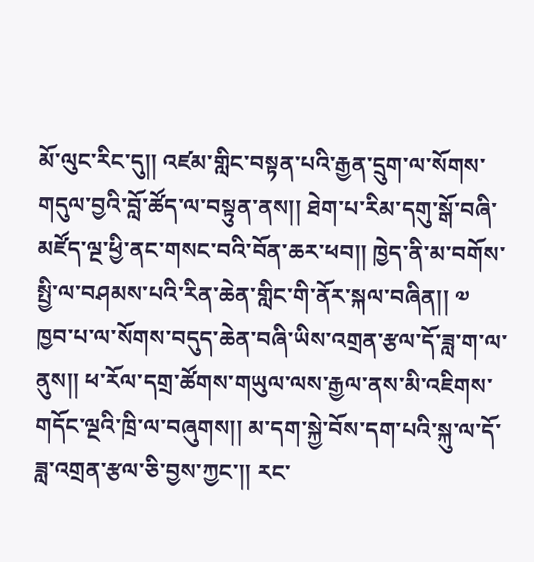མོ་ལུང་རིང་དུ།། འཛམ་གླིང་བསྟན་པའི་རྒྱན་དྲུག་ལ་སོགས་གདུལ་བྱའི་བློ་ཚོད་ལ་བསྟུན་ནས།། ཐེག་པ་རིམ་དགུ་སྒོ་བཞི་མཛོད་ལྔ་ཕྱི་ནང་གསང་བའི་བོན་ཆར་ཕབ།། ཁྱེད་ནི་མ་བགོས་སྤྱི་ལ་བཤམས་པའི་རིན་ཆེན་གླིང་གི་ནོར་སྐལ་བཞིན།། ༧ ཁྱབ་པ་ལ་སོགས་བདུད་ཆེན་བཞི་ཡིས་འགྲན་རྩལ་དོ་ཟླ་ག་ལ་ནུས།། ཕ་རོལ་དགྲ་ཚོགས་གཡུལ་ལས་རྒྱལ་ནས་མི་འཇིགས་གདོང་ལྔའི་ཁྲི་ལ་བཞུགས།། མ་དག་སྐྱེ་བོས་དག་པའི་སྐུ་ལ་དོ་ཟླ་འགྲན་རྩལ་ཅི་བྱས་ཀྱང་།། རང་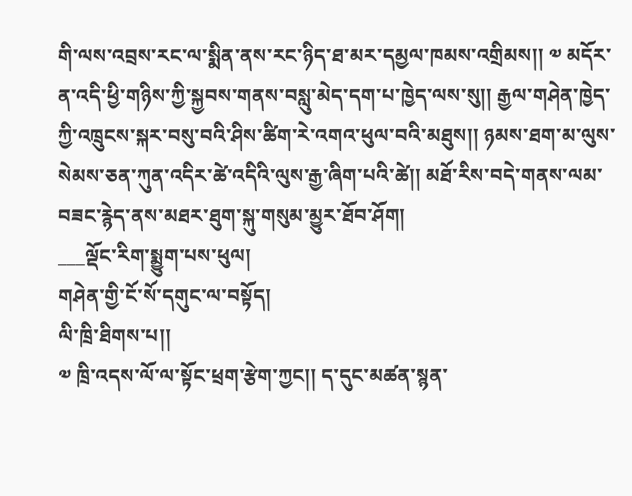གི་ལས་འབྲས་རང་ལ་སྨིན་ནས་རང་ཉིད་ཐ་མར་དམྱལ་ཁམས་འགྲིམས།། ༧ མདོར་ན་འདི་ཕྱི་གཉིས་ཀྱི་སྐྱབས་གནས་བསླུ་མེད་དག་པ་ཁྱེད་ལས་སུ།། རྒྱལ་གཤེན་ཁྱེད་ཀྱི་འཁྲུངས་སྐར་བསུ་བའི་ཤིས་ཚིག་རེ་འགའ་ཕུལ་བའི་མཐུས།། ཉམས་ཐག་མ་ལུས་སེམས་ཅན་ཀུན་འདིར་ཚེ་འདིའི་ལུས་རྒྱ་ཞིག་པའི་ཚེ།། མཐོ་རིས་བདེ་གནས་ལམ་བཟང་རྙེད་ནས་མཐར་ཐུག་སྐུ་གསུམ་མྱུར་ཐོབ་ཤོག།
___ལྡོང་རིག་སྨྱུག་པས་ཕུལ།
གཤེན་གྱི་ངོ་སོ་དགུང་ལ་བསྟོད།
ལི་ཁྲི་ཐིགས་པ།།
༧ ཁྲི་འདས་ལོ་ལ་སྟོང་ཕྲག་རྩེག་ཀྱང།། ད་དུང་མཚན་སྙན་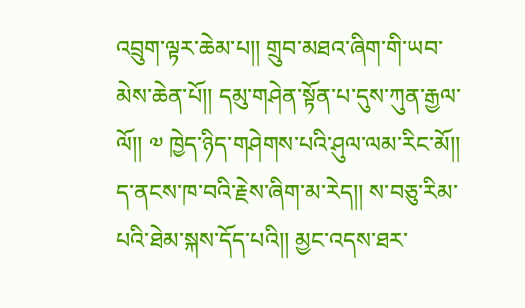འབྲུག་ལྟར་ཆེམ་པ།། གྲུབ་མཐའ་ཞིག་གི་ཡབ་མེས་ཆེན་པོ།། དམུ་གཤེན་སྟོན་པ་དུས་ཀུན་རྒྱལ་ལོ།། ༧ ཁྱེད་ཉིད་གཤེགས་པའི་ཤུལ་ལམ་རིང་མོ།། ད་ནངས་ཁ་བའི་རྗེས་ཞིག་མ་རེད།། ས་བཅུ་རིམ་པའི་ཐེམ་སྐས་དོད་པའི།། མྱང་འདས་ཐར་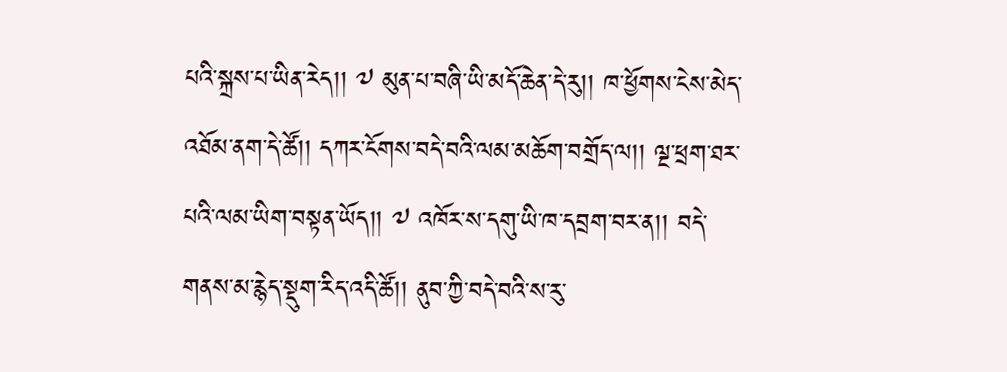པའི་སྐྲས་པ་ཡིན་རེད།། ༧ མུན་པ་བཞི་ཡི་མདོ་ཆེན་དེ་རུ།། ཁ་ཕྱོགས་ངེས་མེད་འཐོམ་ནག་དེ་ཚོ།། དཀར་ངོགས་བདེ་བའི་ལམ་མཆོག་བགྲོད་ལ།། ལྔ་ཕྲག་ཐར་པའི་ལམ་ཡིག་བསྟན་ཡོད།། ༧ འཁོར་ས་དགུ་ཡི་ཁ་དབྲག་བར་ན།། བདེ་གནས་མ་རྙེད་སྡུག་རིད་འདི་ཚོ།། ནུབ་ཀྱི་བདེ་བའི་ས་རུ་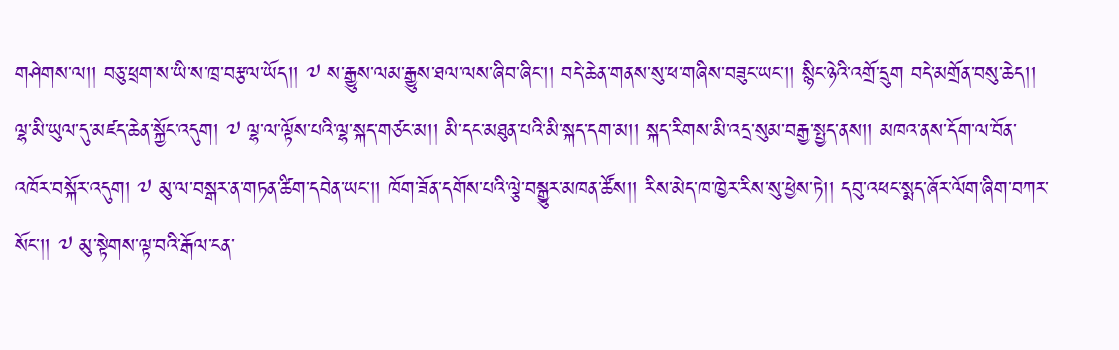གཤེགས་ལ།། བཅུ་ཕྲག་ས་ཡི་ས་ཁྲ་བརྩལ་ཡོད།། ༧ ས་རྒྱུས་ལམ་རྒྱུས་ཐལ་ལས་ཞིབ་ཞིང་།། བདེ་ཆེན་གནས་སུ་ཕ་གཞིས་བཟུང་ཡང་།། སྙིང་ཉེའི་འགྲོ་དྲུག བདེ་མགྲོན་བསུ་ཆེད།། ལྷ་མི་ཡུལ་དུ་མཛད་ཆེན་སྐྱོང་འདུག། ༧ ལྷ་ལ་ལྟོས་པའི་ལྷ་སྐད་གཙང་མ།། མི་དང་མཐུན་པའི་མི་སྐད་དག་མ།། སྐད་རིགས་མི་འདྲ་སུམ་བརྒྱ་སྤྱད་ནས།། མཁའ་ནས་དོག་ལ་བོན་འཁོར་བསྐོར་འདུག། ༧ མུ་ལ་བསྒར་ན་གཏན་ཚིག་དབེན་ཡང་།། ཁོག་ཟོན་དགོས་པའི་ལྕེ་བསྒྱུར་མཁན་ཚོས།། རིས་མེད་ཁ་ཁྱེར་རིས་སུ་ཕྱེས་ཏེ།། དབུ་འཕང་སྨད་ཞོར་ལོག་ཞིག་བཀར་སོང་།། ༧ མུ་སྟེགས་ལྟ་བའི་རྒོལ་ངན་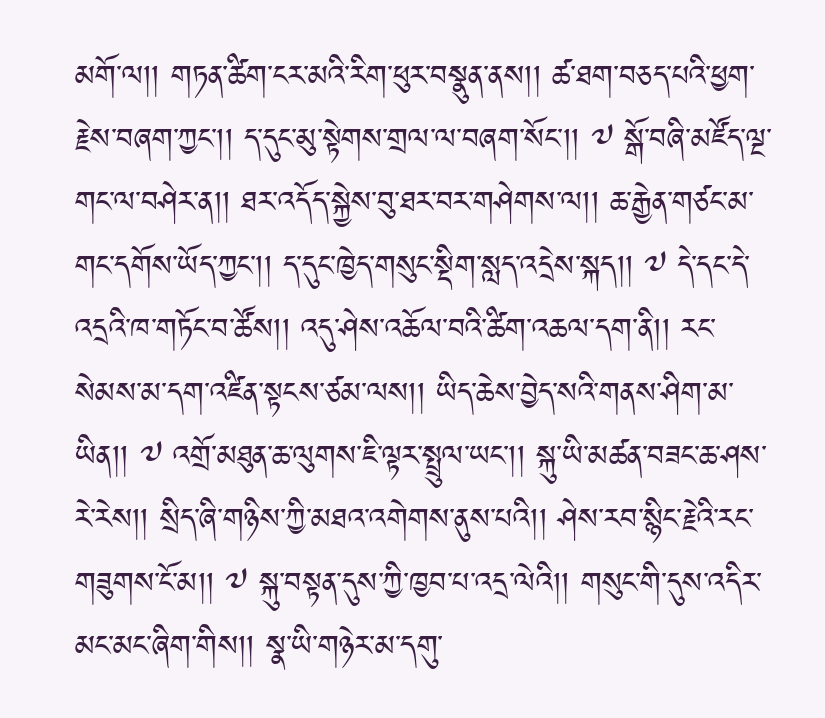མགོ་ལ།། གཏན་ཚིག་ངར་མའི་རིག་ཕུར་བསྣུན་ནས།། ཚ་ཐག་བཅད་པའི་ཕྱག་རྗེས་བཞག་ཀྱང་།། ད་དུང་མུ་སྟེགས་གྲལ་ལ་བཞག་སོང་།། ༧ སྒོ་བཞི་མཛོད་ལྔ་གང་ལ་བཤེར་ན།། ཐར་འདོད་སྐྱེས་བུ་ཐར་བར་གཤེགས་ལ།། ཆ་རྒྱེན་གཙང་མ་གང་དགོས་ཡོད་ཀྱང་།། ད་དུང་ཁྱེད་གསུང་སྡིག་སླད་འདྲེས་སྐད།། ༧ དེ་དང་དེ་འདྲའི་ཁ་གཏོང་བ་ཚོས།། འདུ་ཤེས་འཆོལ་བའི་ཚིག་འཆལ་དག་ནི།། རང་སེམས་མ་དག་འཛིན་སྟངས་ཙམ་ལས།། ཡིད་ཆེས་བྱེད་སའི་གནས་ཤིག་མ་ཡིན།། ༧ འགྲོ་མཐུན་ཆ་ལུགས་ཇི་ལྟར་སྤྲུལ་ཡང་།། སྐུ་ཡི་མཚན་བཟང་ཆ་ཤས་རེ་རེས།། སྲིད་ཞི་གཉིས་ཀྱི་མཐའ་འགེགས་ནུས་པའི།། ཤེས་རབ་སྙིང་རྗེའི་རང་གཟུགས་ངོ་མ།། ༧ སྐུ་བསྟན་དུས་ཀྱི་ཁྱབ་པ་འདྲ་ལེའི།། གསུང་གི་དུས་འདིར་མང་མང་ཞིག་གིས།། སྣ་ཡི་གཉེར་མ་དགུ་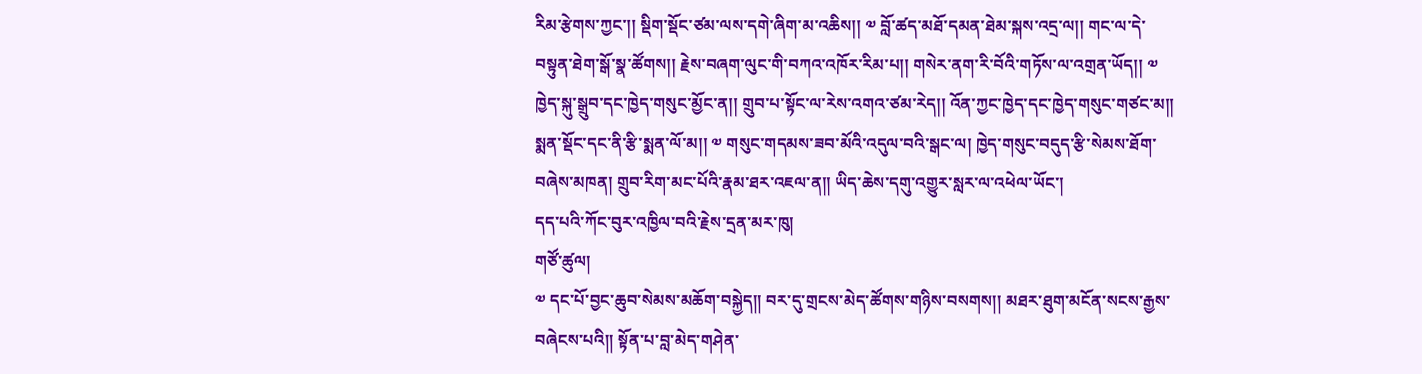རིམ་རྩེགས་ཀྱང་།། སྡིག་སྡོང་ཙམ་ལས་དགེ་ཞིག་མ་འཆིས།། ༧ བློ་ཚད་མཐོ་དམན་ཐེམ་སྐས་འདྲ་ལ།། གང་ལ་དེ་བསྟུན་ཐེག་སྒོ་སྣ་ཚོགས།། རྗེས་བཞག་ལུང་གི་བཀའ་འཁོར་རིམ་པ།། གསེར་ནག་རི་བོའི་གཏོས་ལ་འགྲན་ཡོད།། ༧ ཁྱེད་སྐུ་སྒྲུབ་དང་ཁྱེད་གསུང་མྱོང་ན།། གྲུབ་པ་སྟོང་ལ་རེས་འགའ་ཙམ་རེད།། འོན་ཀྱང་ཁྱེད་དང་ཁྱེད་གསུང་གཙང་མ།། སྨན་སྡོང་དང་ནི་རྩི་སྨན་ལོ་མ།། ༧ གསུང་གདམས་ཟབ་མོའི་འདུལ་བའི་སྒང་ལ། ཁྱེད་གསུང་བདུད་རྩི་སེམས་ཐོག་བཞེས་མཁན། གྲུབ་རིག་མང་པོའི་རྣམ་ཐར་འཇལ་ན།། ཡིད་ཆེས་དགུ་འགྱུར་སླར་ལ་འཕེལ་ཡོང་།
དད་པའི་ཀོང་བུར་འཁྱིལ་བའི་རྗེས་དྲན་མར་ཁུ།
གཙོ་ཚུལ།
༧ དང་པོ་བྱང་ཆུབ་སེམས་མཆོག་བསྐྱེད།། བར་དུ་གྲངས་མེད་ཚོགས་གཉིས་བསགས།། མཐར་ཐུག་མངོན་སངས་རྒྱས་བཞེངས་པའི།། སྟོན་པ་བླ་མེད་གཤེན་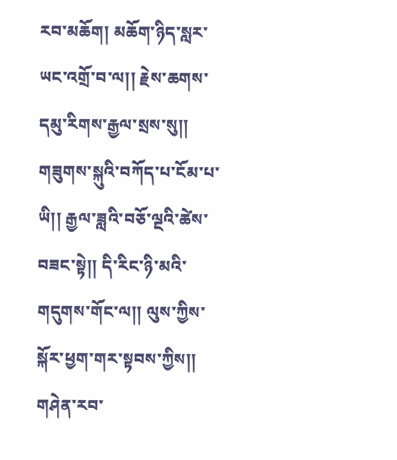རབ་མཆོག། མཆོག་ཉིད་སླར་ཡང་འགྲོ་བ་ལ།། རྗེས་ཆགས་དམུ་རིགས་རྒྱལ་སྲས་སུ།། གཟུགས་སྐུའི་བཀོད་པ་ངོམ་པ་ཡི།། རྒྱལ་ཟླའི་བཅོ་ལྔའི་ཚེས་བཟང་སྟེ།། དི་རིང་ཉི་མའི་གདུགས་གོང་ལ།། ལུས་ཀྱིས་སྐོར་ཕྱག་གར་སྟབས་ཀྱིས།། གཤེན་རབ་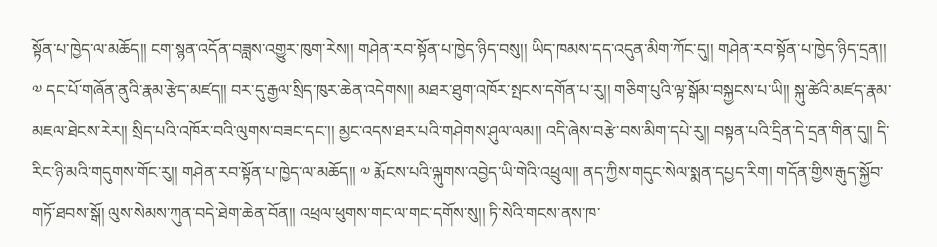སྟོན་པ་ཁྱེད་ལ་མཆོད།། ངག་སྙན་འདོན་བཟླས་འགྱུར་ཁུག་རེས།། གཤེན་རབ་སྟོན་པ་ཁྱེད་ཉིད་བསུ།། ཡིད་ཁམས་དད་འདུན་མིག་ཀོང་དུ།། གཤེན་རབ་སྟོན་པ་ཁྱེད་ཉིད་དྲན།། ༧ དང་པོ་གཞོན་ནུའི་རྣམ་རྩེད་མཛད།། བར་དུ་རྒྱལ་སྲིད་ཁུར་ཆེན་འདེགས།། མཐར་ཐུག་འཁོར་སྤངས་དགོན་པ་རུ།། གཅིག་པུའི་ལྟ་སྒོམ་བསྐྱངས་པ་ཡི།། སྐུ་ཚེའི་མཛད་རྣམ་མཇལ་ཐེངས་རེར།། སྲིད་པའི་འཁོར་བའི་ལུགས་བཟང་དང་།། མྱང་འདས་ཐར་པའི་གཤེགས་ཤུལ་ལམ།། འདི་ཞེས་བརྩེ་བས་མིག་དཔེ་རུ།། བསྟན་པའི་དྲིན་དེ་དྲན་གིན་དུ།། དི་རིང་ཉི་མའི་གདུགས་གོང་རུ།། གཤེན་རབ་སྟོན་པ་ཁྱེད་ལ་མཆོད།། ༧ རྨོངས་པའི་ལྐུགས་འབྱེད་ཡི་གེའི་འཕྲུལ།། ནད་ཀྱིས་གདུང་སེལ་སྨན་དཔྱད་རིག། གདོན་གྱིས་རྒུད་སྐྱོབ་གཏོ་ཐབས་སྒོ། ལུས་སེམས་ཀུན་བདེ་ཐེག་ཆེན་བོན།། འཕྲལ་ཕུགས་གང་ལ་གང་དགོས་སུ།། ཏི་སེའི་གངས་ནས་ཁ་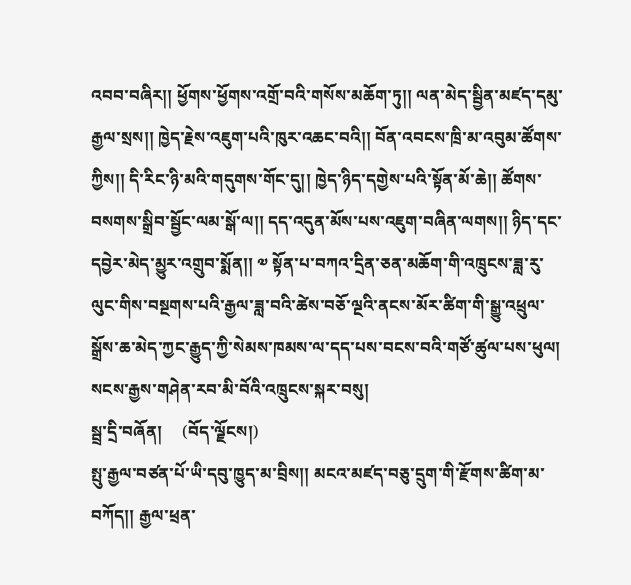འབབ་བཞིར།། ཕྱོགས་ཕྱོགས་འགྲོ་བའི་གསོས་མཆོག་ཏུ།། ལན་མེད་སྦྱིན་མཛད་དམུ་རྒྱལ་སྲས།། ཁྱེད་རྗེས་འཇུག་པའི་ཁུར་འཆང་བའི།། བོན་འབངས་ཁྲི་མ་འབུམ་ཚོགས་ཀྱིས།། དི་རིང་ཉི་མའི་གདུགས་གོང་དུ།། ཁྱེད་ཉིད་དགྱེས་པའི་སྟོན་མོ་ཆེ།། ཚོགས་བསགས་སྒྲིབ་སྦྱོང་ལམ་སྒོ་ལ།། དད་འདུན་མོས་པས་འཇུག་བཞིན་ལགས།། ཉིད་དང་དབྱེར་མེད་མྱུར་འགྲུབ་སྨོན།། ༧ སྟོན་པ་བཀའ་དྲིན་ཅན་མཆོག་གི་འཁྲུངས་ཟླ་རུ་ལུང་གིས་བསྔགས་པའི་རྒྱལ་ཟླ་བའི་ཚེས་བཅོ་ལྔའི་ནངས་མོར་ཚིག་གི་སྒྱུ་འཕྲུལ་སྒྲོས་ཆ་མེད་ཀྱང་རྒྱུད་ཀྱི་སེམས་ཁམས་ལ་དད་པས་བངས་བའི་གཙོ་ཚུལ་པས་ཕུལ།
སངས་རྒྱས་གཤེན་རབ་མི་བོའི་འཁྲུངས་སྐར་བསུ།
སྦྲ་དྲི་བཞོན།     (བོད་ལྗོངས།)
སྤུ་རྒྱལ་བཙན་པོ་ཡི་དབུ་ཁྱུད་མ་བྲིས།། མངའ་མཛད་བཅུ་དྲུག་གི་རྫོགས་ཚིག་མ་བཀོད།། རྒྱལ་ཕྲན་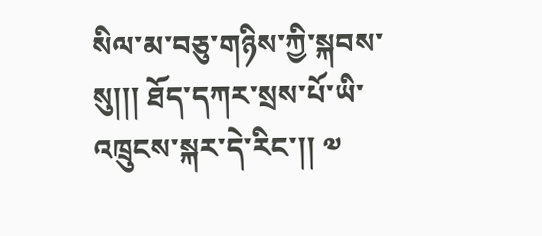སིལ་མ་བཅུ་གཉིས་ཀྱི་སྐབས་སུ།།། ཐོད་དཀར་སྲས་པོ་ཡི་འཁྲུངས་སྐར་དེ་རིང་།། ༧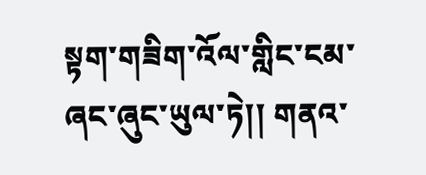སྟག་གཟིག་འོལ་གླིང་ངམ་ཞང་ཞུང་ཡུལ་ཏེ།། གནའ་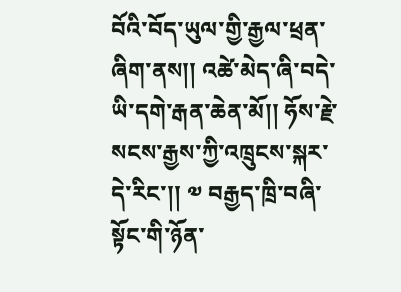བོའི་བོད་ཡུལ་གྱི་རྒྱལ་ཕྲན་ཞིག་ནས།། འཚེ་མེད་ཞི་བདེ་ཡི་དགེ་རྒན་ཆེན་མོ།། ཧོས་རྗེ་སངས་རྒྱས་ཀྱི་འཁྲུངས་སྐར་དེ་རིང་།། ༧ བརྒྱད་ཁྲི་བཞི་སྟོང་གི་ཉོན་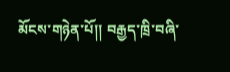མོངས་གཉེན་པོ།། བརྒྱད་ཁྲི་བཞི་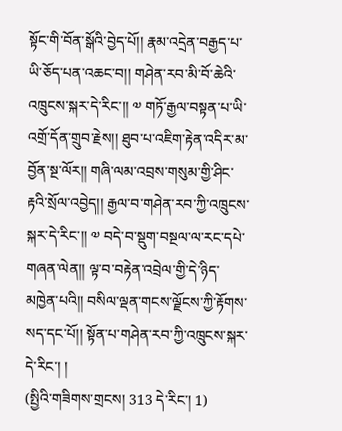སྟོང་གི་བོན་སྒོའི་བྱེད་པོ།། རྣམ་འདྲེན་བརྒྱད་པ་ཡི་ཅོད་པན་འཆང་བ།། གཤེན་རབ་མི་བོ་ཆེའི་འཁྲུངས་སྐར་དེ་རིང་།། ༧ གཏོ་རྒྱལ་བསྟན་པ་ཡི་འགྲོ་དོན་གྲུབ་རྗེས།། ཐུབ་པ་འཇིག་རྟེན་འདིར་མ་བྱོན་སྔ་ལོར།། གཞི་ལམ་འབྲས་གསུམ་གྱི་ཤིང་རྟའི་སྲོལ་འབྱེད།། རྒྱལ་བ་གཤེན་རབ་ཀྱི་འཁྲུངས་སྐར་དེ་རིང་།། ༧ བདེ་བ་སྡུག་བསྔལ་ལ་རང་དཔེ་གཞན་ལེན།། ལྟ་བ་བརྟེན་འབྲེལ་གྱི་དེ་ཉིད་མཁྱེན་པའི།། བསིལ་ལྡན་གངས་ལྗོངས་ཀྱི་རྟོགས་སད་དང་པོ།། སྟོན་པ་གཤེན་རབ་ཀྱི་འཁྲུངས་སྐར་དེ་རིང་། །
(སྤྱིའི་གཟིགས་གྲངས། 313 དེ་རིང་། 1)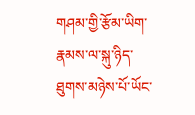གཤམ་གྱི་རྩོམ་ཡིག་རྣམས་ལ་སྐུ་ཉིད་ཐུགས་མཉེས་པོ་ཡོང་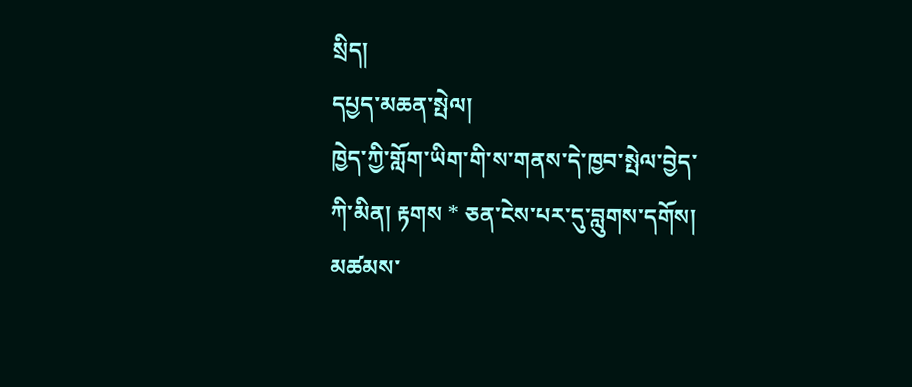སྲིད།
དཔྱད་མཆན་སྤེལ།
ཁྱེད་ཀྱི་གློག་ཡིག་གི་ས་གནས་དེ་ཁྱབ་སྤེལ་བྱེད་ཀི་མིན། རྟགས * ཅན་ངེས་པར་དུ་བླུགས་དགོས།
མཚམས་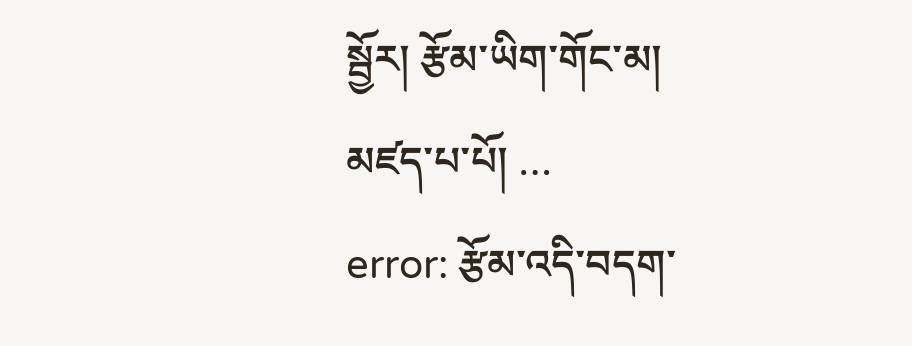སྦྱོར། རྩོམ་ཡིག་གོང་མ།
མཛད་པ་པོ། …
error: རྩོམ་འདི་བདག་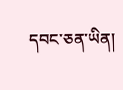དབང་ཅན་ཡིན།